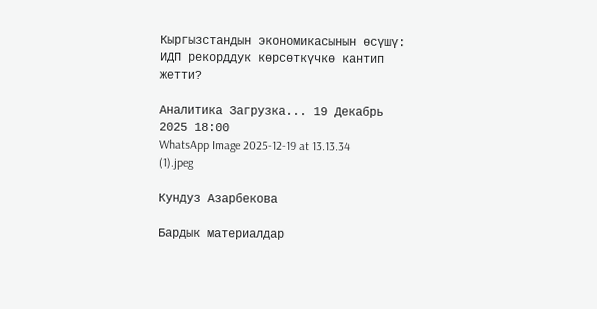Кыргызстандын экономикасынын өсүшү: ИДП рекорддук көрсөткүчкө кантип жетти?

Аналитика Загрузка... 19 Декабрь 2025 18:00
WhatsApp Image 2025-12-19 at 13.13.34 (1).jpeg

Кундуз Азарбекова

Бардык материалдар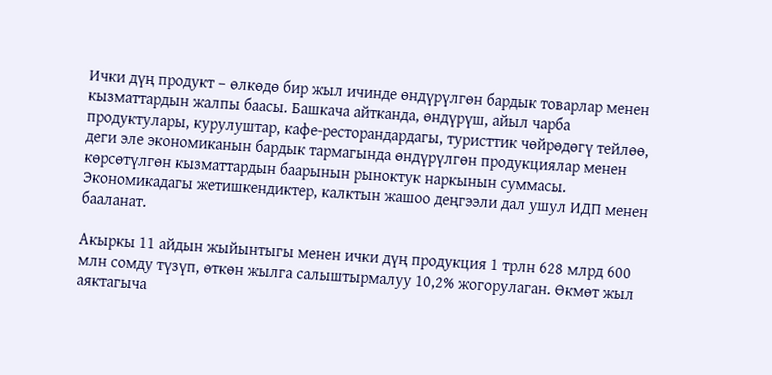Ички дүң продукт – өлкөдө бир жыл ичинде өндүрүлгөн бардык товарлар менен кызматтардын жалпы баасы. Башкача айтканда, өндүрүш, айыл чарба продуктулары, курулуштар, кафе-ресторандардагы, туристтик чөйрөдөгү тейлөө, деги эле экономиканын бардык тармагында өндүрүлгөн продукциялар менен көрсөтүлгөн кызматтардын баарынын рыноктук наркынын суммасы. Экономикадагы жетишкендиктер, калктын жашоо деңгээли дал ушул ИДП менен бааланат.

Акыркы 11 айдын жыйынтыгы менен ички дүң продукция 1 трлн 628 млрд 600 млн сомду түзүп, өткөн жылга салыштырмалуу 10,2% жогорулаган. Өкмөт жыл аяктагыча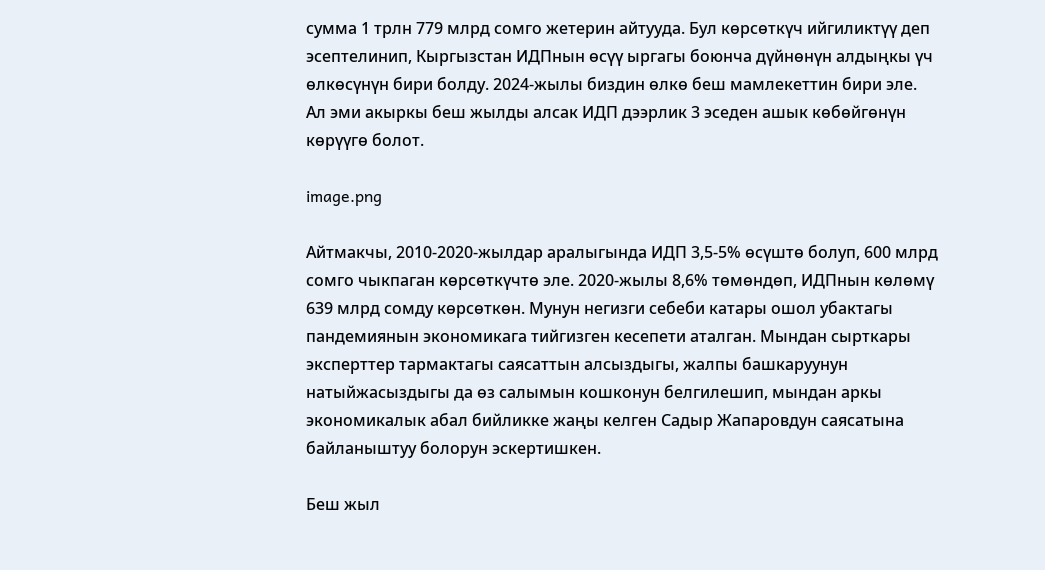сумма 1 трлн 779 млрд сомго жетерин айтууда. Бул көрсөткүч ийгиликтүү деп эсептелинип, Кыргызстан ИДПнын өсүү ыргагы боюнча дүйнөнүн алдыңкы үч өлкөсүнүн бири болду. 2024-жылы биздин өлкө беш мамлекеттин бири эле. Ал эми акыркы беш жылды алсак ИДП дээрлик 3 эседен ашык көбөйгөнүн көрүүгө болот.

image.png

Айтмакчы, 2010-2020-жылдар аралыгында ИДП 3,5-5% өсүштө болуп, 600 млрд сомго чыкпаган көрсөткүчтө эле. 2020-жылы 8,6% төмөндөп, ИДПнын көлөмү 639 млрд сомду көрсөткөн. Мунун негизги себеби катары ошол убактагы пандемиянын экономикага тийгизген кесепети аталган. Мындан сырткары эксперттер тармактагы саясаттын алсыздыгы, жалпы башкаруунун натыйжасыздыгы да өз салымын кошконун белгилешип, мындан аркы экономикалык абал бийликке жаңы келген Садыр Жапаровдун саясатына байланыштуу болорун эскертишкен.

Беш жыл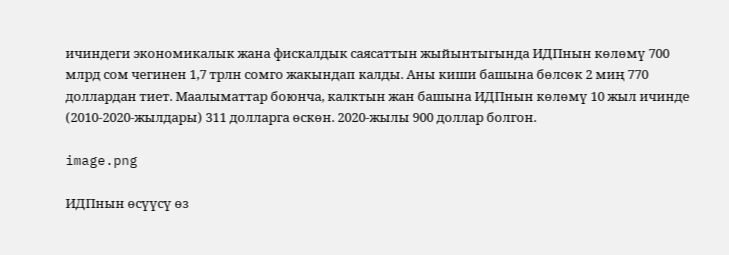ичиндеги экономикалык жана фискалдык саясаттын жыйынтыгында ИДПнын көлөмү 700 млрд сом чегинен 1,7 трлн сомго жакындап калды. Аны киши башына бөлсөк 2 миң 770 доллардан тиет. Маалыматтар боюнча, калктын жан башына ИДПнын көлөмү 10 жыл ичинде (2010-2020-жылдары) 311 долларга өскөн. 2020-жылы 900 доллар болгон.

image.png

ИДПнын өсүүсү өз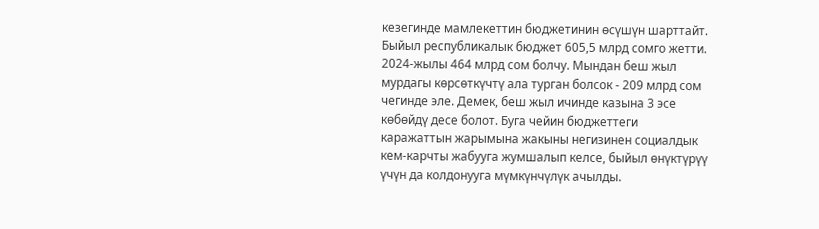кезегинде мамлекеттин бюджетинин өсүшүн шарттайт. Быйыл республикалык бюджет 605,5 млрд сомго жетти. 2024-жылы 464 млрд сом болчу. Мындан беш жыл мурдагы көрсөткүчтү ала турган болсок - 209 млрд сом чегинде эле. Демек, беш жыл ичинде казына 3 эсе көбөйдү десе болот. Буга чейин бюджеттеги каражаттын жарымына жакыны негизинен социалдык кем-карчты жабууга жумшалып келсе, быйыл өнүктүрүү үчүн да колдонууга мүмкүнчүлүк ачылды.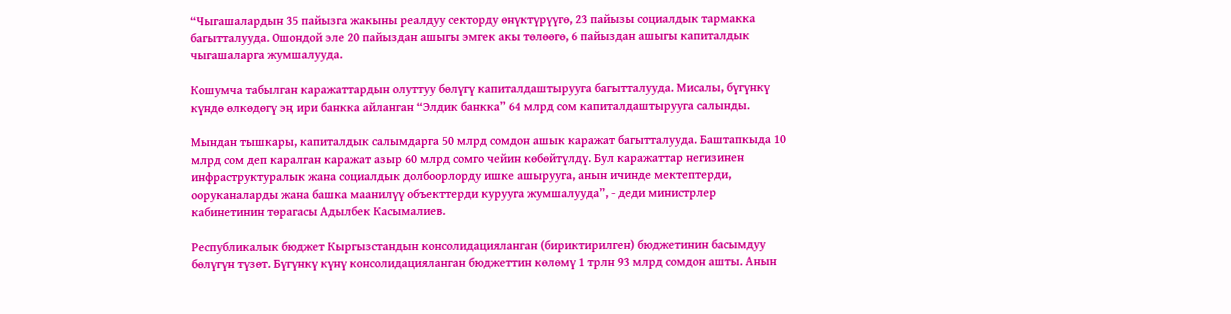“Чыгашалардын 35 пайызга жакыны реалдуу секторду өнүктүрүүгө, 23 пайызы социалдык тармакка багытталууда. Ошондой эле 20 пайыздан ашыгы эмгек акы төлөөгө, 6 пайыздан ашыгы капиталдык чыгашаларга жумшалууда.

Кошумча табылган каражаттардын олуттуу бөлүгү капиталдаштырууга багытталууда. Мисалы, бүгүнкү күндө өлкөдөгү эң ири банкка айланган “Элдик банкка” 64 млрд сом капиталдаштырууга салынды.

Мындан тышкары, капиталдык салымдарга 50 млрд сомдон ашык каражат багытталууда. Баштапкыда 10 млрд сом деп каралган каражат азыр 60 млрд сомго чейин көбөйтүлдү. Бул каражаттар негизинен инфраструктуралык жана социалдык долбоорлорду ишке ашырууга, анын ичинде мектептерди, ооруканаларды жана башка маанилүү объекттерди курууга жумшалууда”, - деди министрлер кабинетинин төрагасы Адылбек Касымалиев.

Республикалык бюджет Кыргызстандын консолидацияланган (бириктирилген) бюджетинин басымдуу бөлүгүн түзөт. Бүгүнкү күнү консолидацияланган бюджеттин көлөмү 1 трлн 93 млрд сомдон ашты. Анын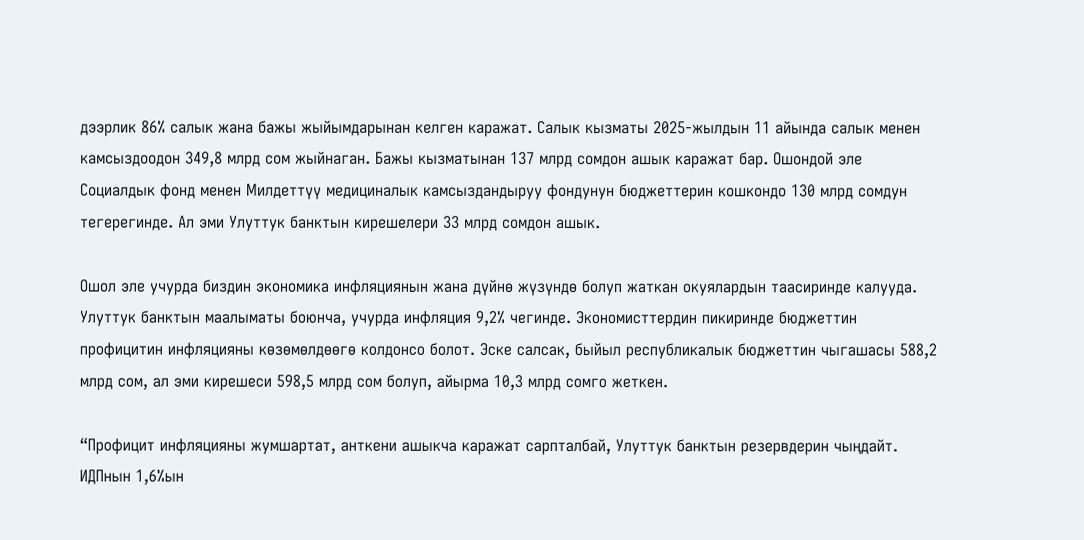дээрлик 86% салык жана бажы жыйымдарынан келген каражат. Салык кызматы 2025-жылдын 11 айында салык менен камсыздоодон 349,8 млрд сом жыйнаган. Бажы кызматынан 137 млрд сомдон ашык каражат бар. Ошондой эле Социалдык фонд менен Милдеттүү медициналык камсыздандыруу фондунун бюджеттерин кошкондо 130 млрд сомдун тегерегинде. Ал эми Улуттук банктын кирешелери 33 млрд сомдон ашык.

Ошол эле учурда биздин экономика инфляциянын жана дүйнө жүзүндө болуп жаткан окуялардын таасиринде калууда. Улуттук банктын маалыматы боюнча, учурда инфляция 9,2% чегинде. Экономисттердин пикиринде бюджеттин профицитин инфляцияны көзөмөлдөөгө колдонсо болот. Эске салсак, быйыл республикалык бюджеттин чыгашасы 588,2 млрд сом, ал эми кирешеси 598,5 млрд сом болуп, айырма 10,3 млрд сомго жеткен.

“Профицит инфляцияны жумшартат, анткени ашыкча каражат сарпталбай, Улуттук банктын резервдерин чыңдайт. ИДПнын 1,6%ын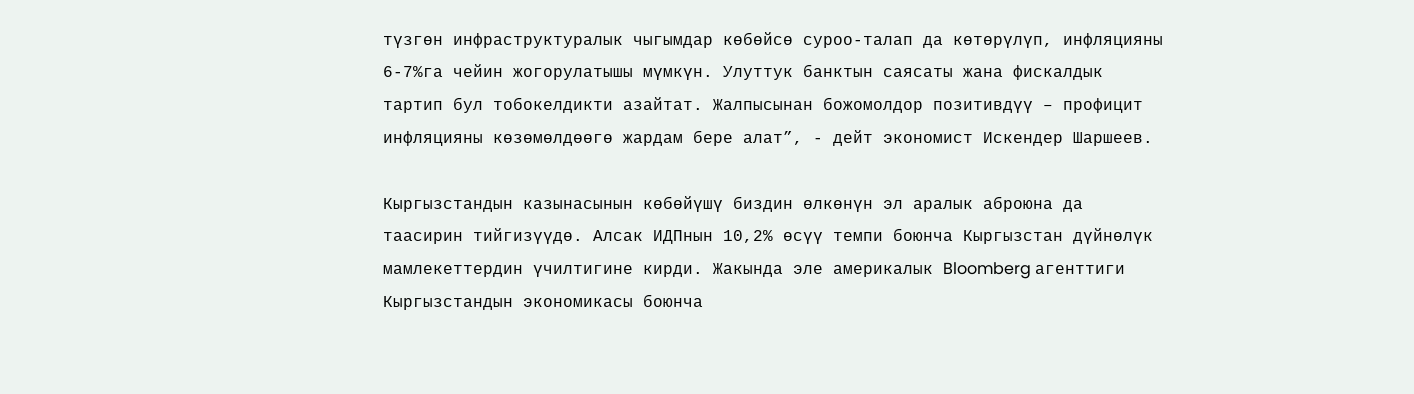түзгөн инфраструктуралык чыгымдар көбөйсө суроо-талап да көтөрүлүп, инфляцияны 6-7%га чейин жогорулатышы мүмкүн. Улуттук банктын саясаты жана фискалдык тартип бул тобокелдикти азайтат. Жалпысынан божомолдор позитивдүү – профицит инфляцияны көзөмөлдөөгө жардам бере алат”, - дейт экономист Искендер Шаршеев.

Кыргызстандын казынасынын көбөйүшү биздин өлкөнүн эл аралык аброюна да таасирин тийгизүүдө. Алсак ИДПнын 10,2% өсүү темпи боюнча Кыргызстан дүйнөлүк мамлекеттердин үчилтигине кирди. Жакында эле америкалык Bloomberg агенттиги Кыргызстандын экономикасы боюнча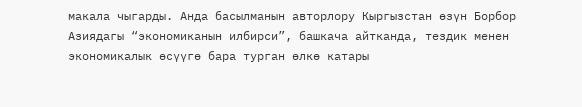макала чыгарды. Анда басылманын авторлору Кыргызстан өзүн Борбор Азиядагы “экономиканын илбирси”, башкача айтканда, тездик менен экономикалык өсүүгө бара турган өлкө катары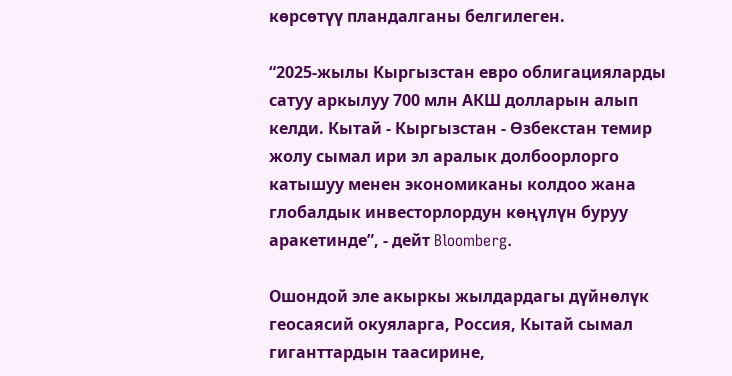көрсөтүү пландалганы белгилеген.

“2025-жылы Кыргызстан евро облигацияларды сатуу аркылуу 700 млн АКШ долларын алып келди. Кытай - Кыргызстан - Өзбекстан темир жолу сымал ири эл аралык долбоорлорго катышуу менен экономиканы колдоо жана глобалдык инвесторлордун көңүлүн буруу аракетинде”, - дейт Bloomberg.

Ошондой эле акыркы жылдардагы дүйнөлүк геосаясий окуяларга, Россия, Кытай сымал гиганттардын таасирине,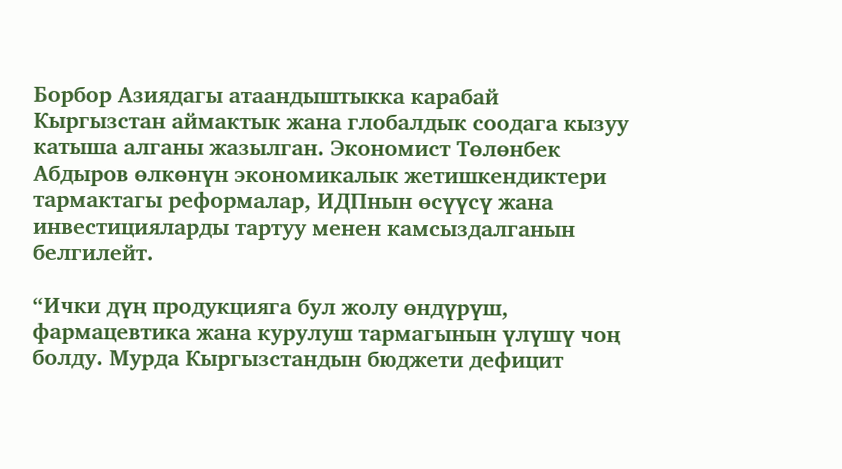Борбор Азиядагы атаандыштыкка карабай Кыргызстан аймактык жана глобалдык соодага кызуу катыша алганы жазылган. Экономист Төлөнбек Абдыров өлкөнүн экономикалык жетишкендиктери тармактагы реформалар, ИДПнын өсүүсү жана инвестицияларды тартуу менен камсыздалганын белгилейт.

“Ички дүң продукцияга бул жолу өндүрүш, фармацевтика жана курулуш тармагынын үлүшү чоң болду. Мурда Кыргызстандын бюджети дефицит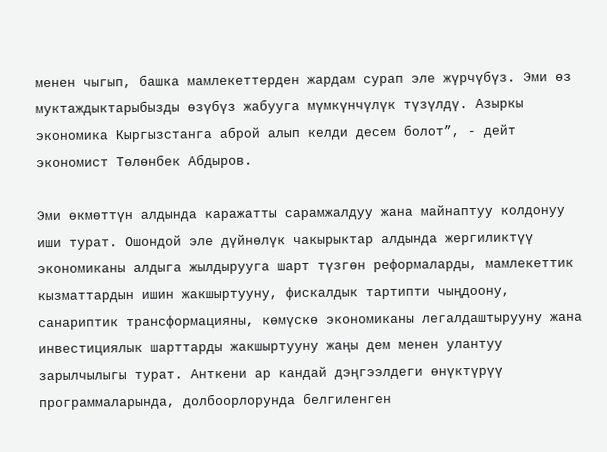менен чыгып, башка мамлекеттерден жардам сурап эле жүрчүбүз. Эми өз муктаждыктарыбызды өзүбүз жабууга мүмкүнчүлүк түзүлдү. Азыркы экономика Кыргызстанга аброй алып келди десем болот”, - дейт экономист Төлөнбек Абдыров.

Эми өкмөттүн алдында каражатты сарамжалдуу жана майнаптуу колдонуу иши турат. Ошондой эле дүйнөлүк чакырыктар алдында жергиликтүү экономиканы алдыга жылдырууга шарт түзгөн реформаларды, мамлекеттик кызматтардын ишин жакшыртууну, фискалдык тартипти чыңдоону, санариптик трансформацияны, көмүскө экономиканы легалдаштырууну жана инвестициялык шарттарды жакшыртууну жаңы дем менен улантуу зарылчылыгы турат. Анткени ар кандай дэңгээлдеги өнүктүрүү программаларында, долбоорлорунда белгиленген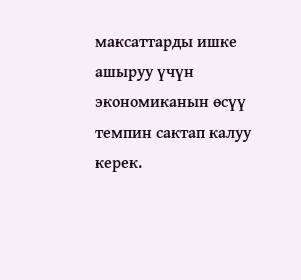максаттарды ишке ашыруу үчүн экономиканын өсүү темпин сактап калуу керек.